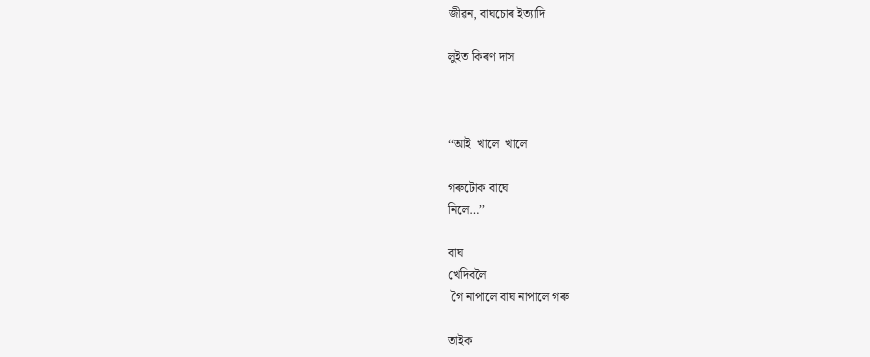জীৱন, বাঘচোৰ ইত্যাদি

লুইত কিৰণ দাস



‘‘আই  খালে  খালে

গৰুটোক বাঘে
নিলে…’’

বাঘ
খেদিবলৈ
 গৈ নাপালে বাঘ নাপালে গৰু

তাইক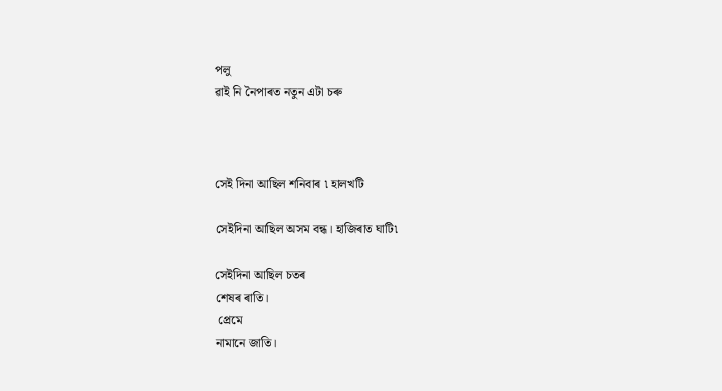পলু
ৱাই নি নৈপাৰত নতুন এটা চৰু



সেই দিনা আছিল শনিবাৰ ৷ হালখটি

সেইদিনা আছিল অসম বন্ধ। হাজিৰাত ঘাটি৷

সেইদিনা আছিল চতৰ
শেষৰ ৰাতি।
 প্ৰেমে
নামানে জাতি।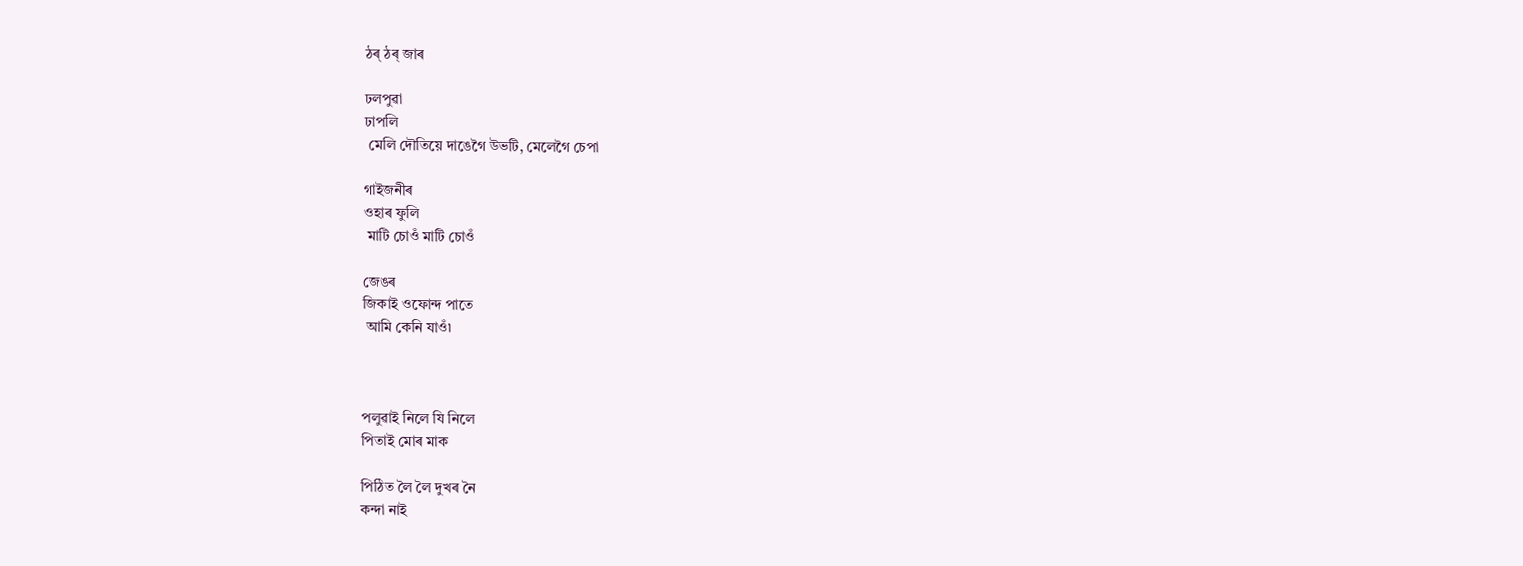ঠৰ্‌ ঠৰ্‌ জাৰ

ঢলপুৱা
ঢাপলি
 মেলি দৌতিয়ে দাঙেগৈ উভটি, মেলেগৈ চেপা

গাইজনীৰ
ওহাৰ ফুলি
 মাটি চোওঁ মাটি চোওঁ

জেঙৰ
জিকাই ওফোন্দ পাতে
 আমি কেনি যাওঁ৷



পলুৱাই নিলে যি নিলে
পিতাই মোৰ মাক

পিঠিত লৈ লৈ দুখৰ নৈ
কন্দা নাই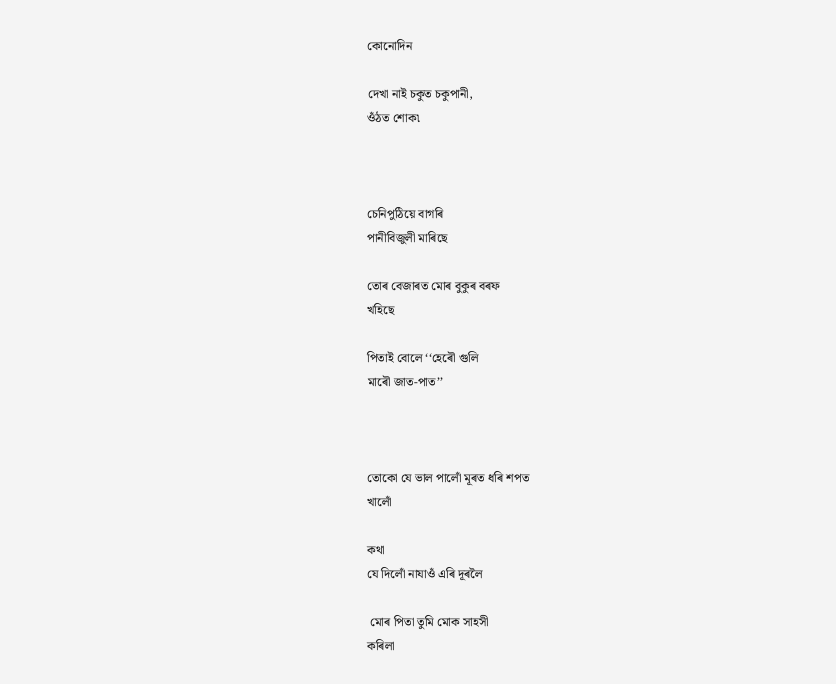কোনোদিন

দেখা নাই চকুত চকুপানী,
ওঁঠত শোক৷



চেনি‍পুঠিয়ে বাগৰি
পানীবিজুলী মাৰিছে

তোৰ বেজাৰত মোৰ বুকুৰ বৰফ
খহিছে

পিতাই বোলে ‘‘হেৰৌ গুলি
মাৰৌ জাত-পাত’’



তোকো যে ভাল পালোঁ মূৰত ধৰি শপত
খালোঁ

কথা
যে দিলোঁ নাযাওঁ এৰি দূৰলৈ

 মোৰ পিতা তুমি মোক সাহসী
কৰিলা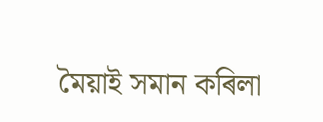মৈয়াই সমান কৰিলা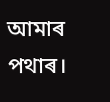আমাৰ পথাৰ।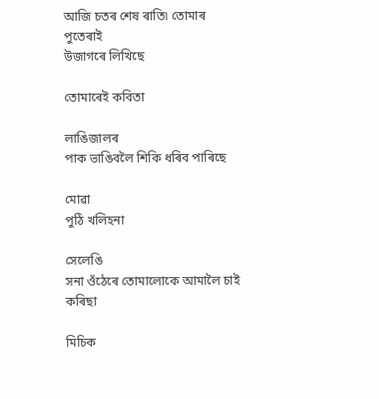আজি চতৰ শেষ ৰাতি৷ তোমাৰ পুতেৰাই
উজাগৰে লিখিছে

তোমাৰেই কবিতা

লাঙিজালৰ
পাক ভাঙিবলৈ শিকি ধৰিব পাৰিছে

মোৱা
পুঠি খলিহনা

সেলেঙি
সনা ওঁঠেৰে তোমালোকে আমালৈ চাই কৰিছা

মিচিক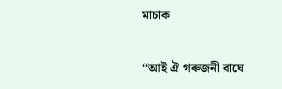মাচাক

‘‘আই ঐ গৰুজনী বাঘে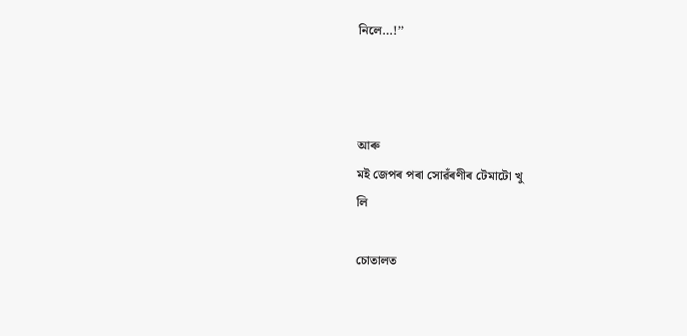নিলে…!’’



আৰু
মই জেপৰ পৰা সোৱঁৰণীৰ টেমাটো খু
লি

চোতালত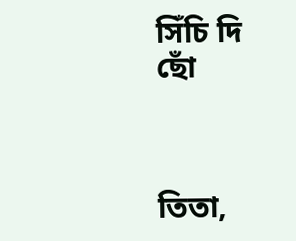সিঁচি দি
ছোঁ



তিতা,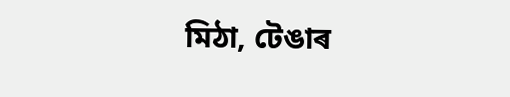মিঠা, টেঙাৰ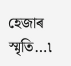হেজাৰ স্মৃতি…৷